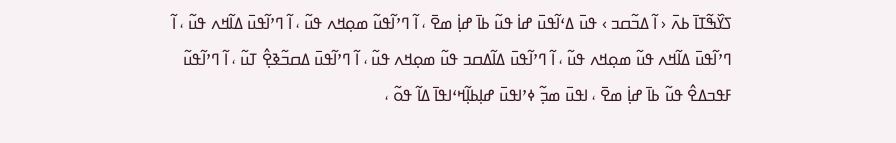ߖߌ߰ߒ߬ߠߊ߫ ߕߍ߫ ‹ ߊ߬ ߡߏ߬ߛߏ › ߟߎ߫ ߡߵߊ߬ߟߎ߫ ߝߊ߭ ߟߎ߬ ߕߊ߫ ߝߊ߲߭ ߘߐ߫ ، ߊ߬ ߣߴߊ߬ߟߎ߬ ߘߋ߲ߞߍ ߟߎ߬ ، ߊ߬ ߣߴߊ߬ߟߎ߫ ߡߊ߬ߞߍ ߟߎ߬ ، ߊ߬ ߣߴߊ߬ߟߎ߫ ߡߊ߬ߞߍ ߟߎ߬ ߘߋ߲ߞߍ ߟߎ߬ ، ߊ߬ ߣߴߊ߬ߟߎ߫ ߡߊ߬ߡߛߏ ߟߎ߬ ߘߋ߲ߞߍ ߟߎ߬ ، ߊ߬ ߣߴߊ߬ߟߎ߫ ߡߛߏ߬ߢߐ߲߮ ߠߎ߬ ، ߊ߬ ߣߴߊ߬ߟߎ߬ ߓߟߏߡߐ߮ ߟߎ߬ ߕߊ߫ ߝߊ߲߭ ߘߐ߫ ، ߊߟߎ߫ ߘߏ߲߬ ߦߴߊߟߎ߫ ߝߊ߲ߕߊ߲߬ߞߵߊߟߊ߫ ߡߊ߬ ߟߋ߬ ،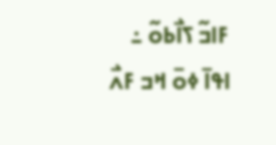ߓߊߏ߬ ߖߊ߯ߕߋ߬ ߸ ߊߟߊ߫ ߦߋ߫ ߞߏ ߓߍ߯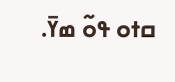ߛߙߋ ߟߋ߬ ߘߌ߫.